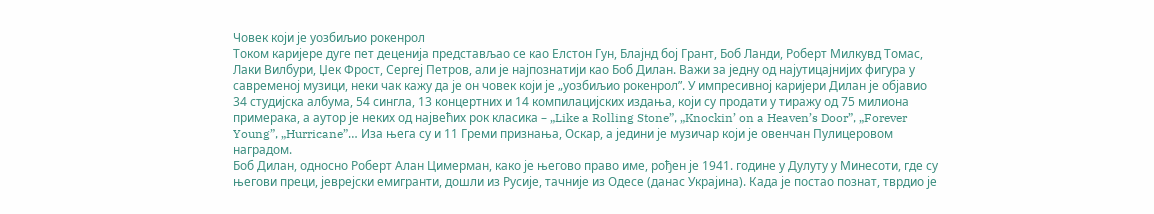Човек који је уозбиљио рокенрол
Током каријере дуге пет деценија представљао се као Елстон Гун, Блајнд бој Грант, Боб Ланди, Роберт Милкувд Томас, Лаки Вилбури, Џек Фрост, Сергеј Петров, али је најпознатији као Боб Дилан. Важи за једну од најутицајнијих фигура у савременој музици, неки чак кажу да је он човек који је „уозбиљио рокенрол”. У импресивној каријери Дилан је објавио 34 студијска албума, 54 сингла, 13 концертних и 14 компилацијских издања, који су продати у тиражу од 75 милиона примерака, а аутор је неких од највећих рок класика – „Like a Rolling Stone”, „Knockin’ on a Heaven’s Door”, „Forever Young”, „Hurricane”… Иза њега су и 11 Греми признања, Оскар, а једини је музичар који је овенчан Пулицеровом наградом.
Боб Дилан, односно Роберт Алан Цимерман, како је његово право име, рођен је 1941. године у Дулуту у Минесоти, где су његови преци, јеврејски емигранти, дошли из Русије, тачније из Одесе (данас Украјина). Када је постао познат, тврдио је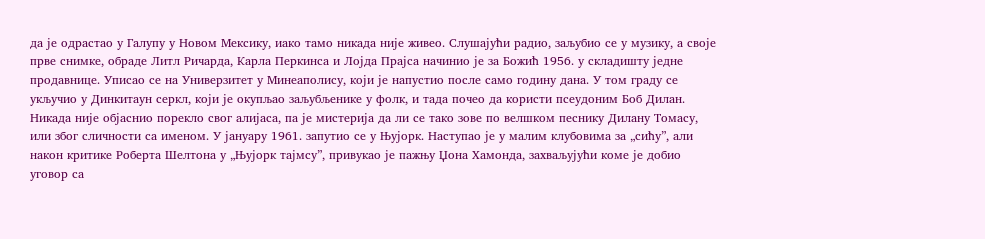да је одрастао у Галупу у Новом Мексику, иако тамо никада није живео. Слушајући радио, заљубио се у музику, а своје прве снимке, обраде Литл Ричарда, Карла Перкинса и Лојда Прајса начинио је за Божић 1956. у складишту једне продавнице. Уписао се на Универзитет у Минеаполису, који је напустио после само годину дана. У том граду се укључио у Динкитаун серкл, који је окупљао заљубљенике у фолк, и тада почео да користи псеудоним Боб Дилан. Никада није објаснио порекло свог алијаса, па је мистерија да ли се тако зове по велшком песнику Дилану Томасу, или због сличности са именом. У јануару 1961. запутио се у Њујорк. Наступао је у малим клубовима за „сићу”, али након критике Роберта Шелтона у „Њујорк тајмсу”, привукао је пажњу Џона Хамонда, захваљујући коме је добио уговор са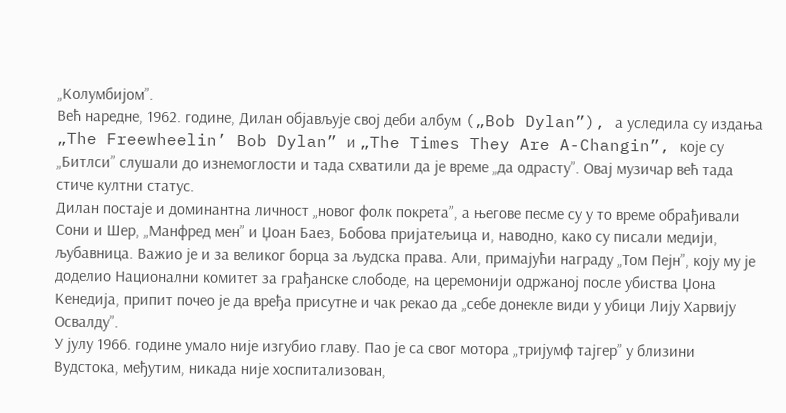„Колумбијом”.
Већ наредне, 1962. године, Дилан објављује свој деби албум („Bob Dylan”), а уследила су издања „The Freewheelin’ Bob Dylan” и „The Times They Are A-Changin”, које су „Битлси” слушали до изнемоглости и тада схватили да је време „да одрасту”. Овај музичар већ тада стиче култни статус.
Дилан постаје и доминантна личност „новог фолк покрета”, а његове песме су у то време обрађивали Сони и Шер, „Манфред мен” и Џоан Баез, Бобова пријатељица и, наводно, како су писали медији, љубавница. Важио је и за великог борца за људска права. Али, примајући награду „Том Пејн”, коју му је доделио Национални комитет за грађанске слободе, на церемонији одржаној после убиства Џона Кенедија, припит почео је да вређа присутне и чак рекао да „себе донекле види у убици Лију Харвију Освалду”.
У јулу 1966. године умало није изгубио главу. Пао је са свог мотора „тријумф тајгер” у близини Вудстока, међутим, никада није хоспитализован,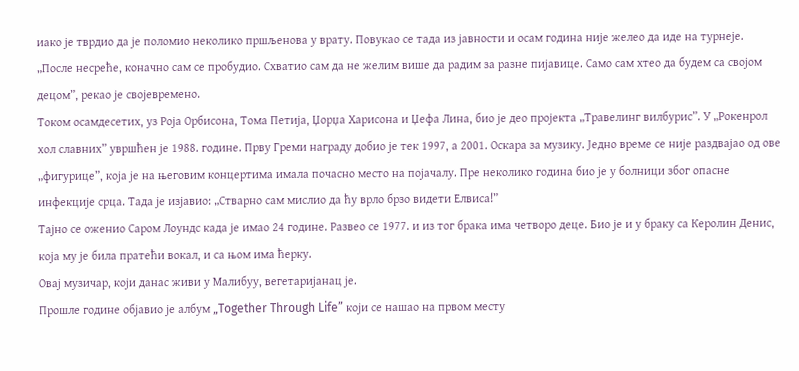иако је тврдио да је поломио неколико пршљенова у врату. Повукао се тада из јавности и осам година није желео да иде на турнеје.
„После несреће, коначно сам се пробудио. Схватио сам да не желим више да радим за разне пијавице. Само сам хтео да будем са својом децом”, рекао је својевремено.
Током осамдесетих, уз Роја Орбисона, Тома Петија, Џорџа Харисона и Џефа Лина, био је део пројекта „Травелинг вилбурис”. У „Рокенрол хол славних” увршћен је 1988. године. Прву Греми награду добио је тек 1997, а 2001. Оскара за музику. Једно време се није раздвајао од ове „фигурице”, која је на његовим концертима имала почасно место на појачалу. Пре неколико година био је у болници због опасне инфекције срца. Тада је изјавио: „Стварно сам мислио да ћу врло брзо видети Елвиса!”
Тајно се оженио Саром Лоундс када је имао 24 године. Развео се 1977. и из тог брака има четворо деце. Био је и у браку са Керолин Денис, која му је била пратећи вокал, и са њом има ћерку.
Овај музичар, који данас живи у Малибуу, вегетаријанац је.
Прошле године објавио је албум „Together Through Life” који се нашао на првом месту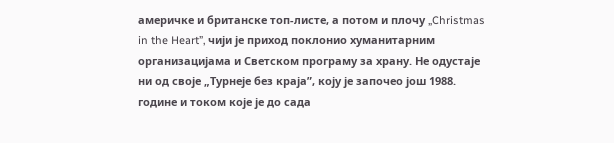америчке и британске топ-листе, а потом и плочу „Christmas in the Heart”, чији је приход поклонио хуманитарним организацијама и Светском програму за храну. Не одустаје ни од своје „Турнеје без краја”, коју је започео још 1988. године и током које је до сада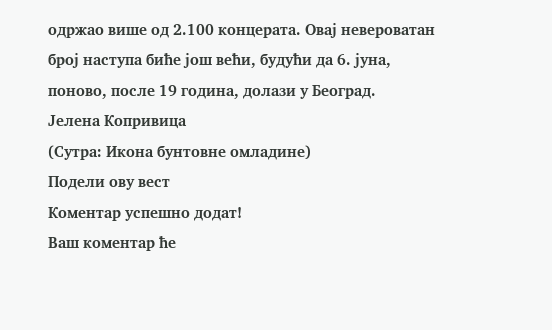одржао више од 2.100 концерата. Овај невероватан број наступа биће још већи, будући да 6. јуна, поново, после 19 година, долази у Београд.
Јелена Копривица
(Сутра: Икона бунтовне омладине)
Подели ову вест
Комeнтар успeшно додат!
Ваш комeнтар ћe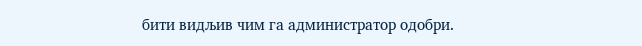бити видљив чим га администратор одобри.